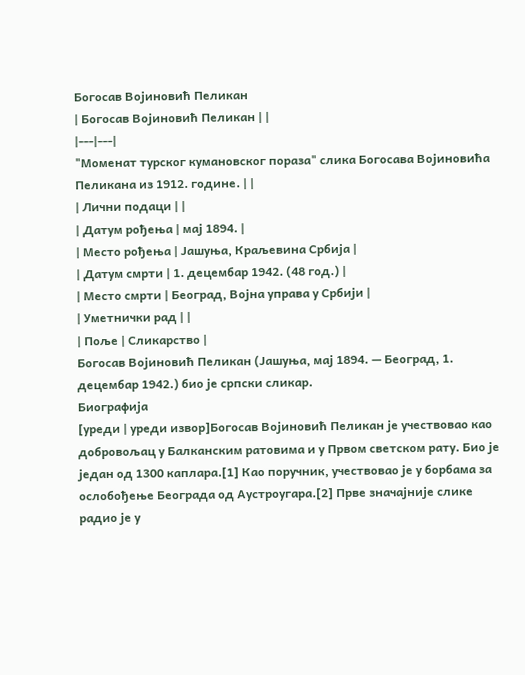Богосав Војиновић Пеликан
| Богосав Војиновић Пеликан | |
|---|---|
"Моменат турског кумановског пораза" слика Богосава Војиновића Пеликана из 1912. године. | |
| Лични подаци | |
| Датум рођења | мај 1894. |
| Место рођења | Јашуња, Краљевина Србија |
| Датум смрти | 1. децембар 1942. (48 год.) |
| Место смрти | Београд, Војна управа у Србији |
| Уметнички рад | |
| Поље | Сликарство |
Богосав Војиновић Пеликан (Јашуња, мај 1894. — Београд, 1. децембар 1942.) био је српски сликар.
Биографија
[уреди | уреди извор]Богосав Војиновић Пеликан је учествовао као добровољац у Балканским ратовима и у Првом светском рату. Био је један од 1300 каплара.[1] Као поручник, учествовао је у борбама за ослобођење Београда од Аустроугара.[2] Прве значајније слике радио је у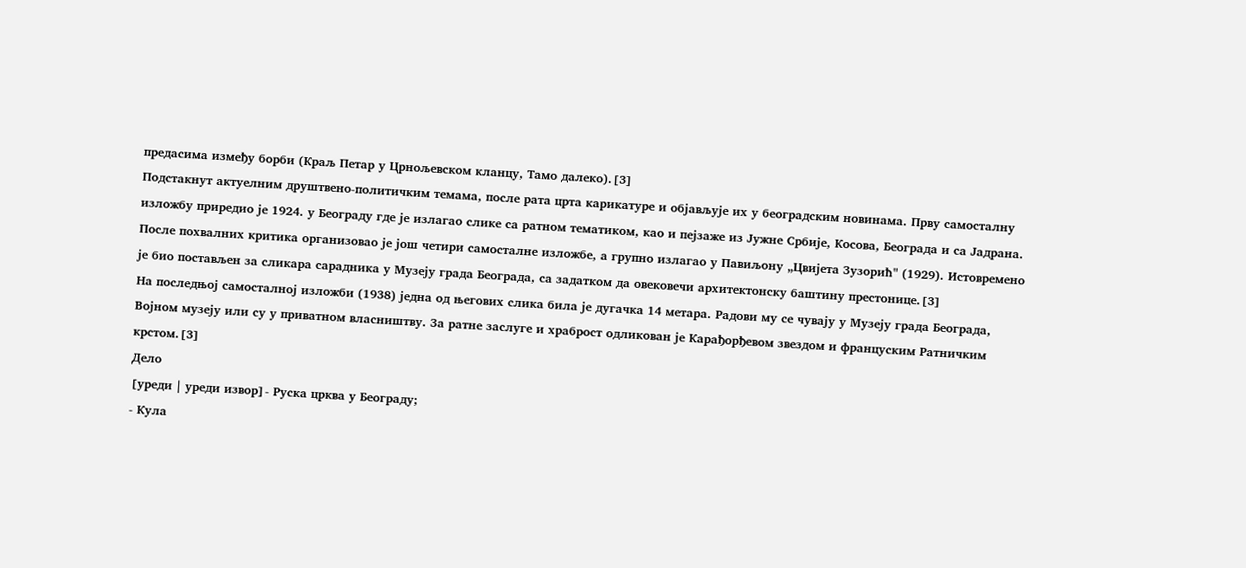предасима између борби (Краљ Петар у Црнољевском кланцу, Тамо далеко).[3]
Подстакнут актуелним друштвено-политичким темама, после рата црта карикатуре и објављује их у београдским новинама. Прву самосталну изложбу приредио је 1924. у Београду где је излагао слике са ратном тематиком, као и пејзаже из Јужне Србије, Косова, Београда и са Јадрана. После похвалних критика организовао је још четири самосталне изложбе, а групно излагао у Павиљону „Цвијета Зузорић" (1929). Истовремено је био постављен за сликара сарадника у Музеју града Београда, са задатком да овековечи архитектонску баштину престонице.[3]
На последњој самосталној изложби (1938) једна од његових слика била је дугачка 14 метара. Радови му се чувају у Музеју града Београда, Војном музеју или су у приватном власништву. За ратне заслуге и храброст одликован је Карађорђевом звездом и француским Ратничким крстом.[3]
Дело
[уреди | уреди извор]- Руска црква у Београду;
- Кула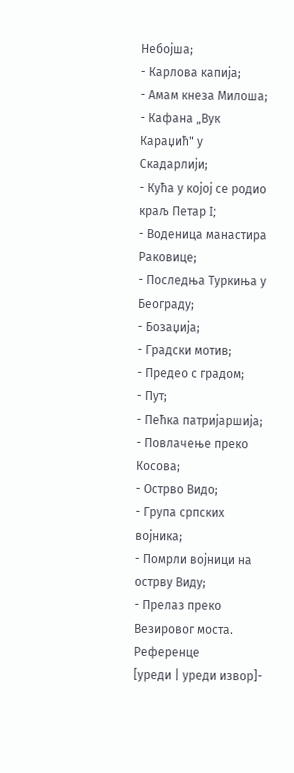Небојша;
- Карлова капија;
- Амам кнеза Милоша;
- Кафана „Вук Караџић" у Скадарлији;
- Кућа у којој се родио краљ Петар I;
- Воденица манастира Раковице;
- Последња Туркиња у Београду;
- Бозаџија;
- Градски мотив;
- Предео с градом;
- Пут;
- Пећка патријаршија;
- Повлачење преко Косова;
- Острво Видо;
- Група српских војника;
- Помрли војници на острву Виду;
- Прелаз преко Везировог моста.
Референце
[уреди | уреди извор]-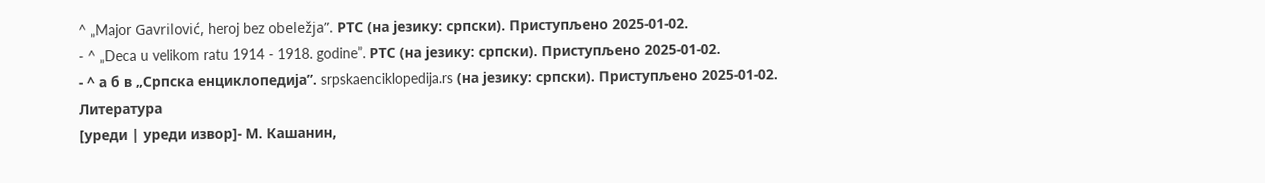^ „Major Gavrilović, heroj bez obeležja”. РТС (на језику: српски). Приступљено 2025-01-02.
- ^ „Deca u velikom ratu 1914 - 1918. godine”. РТС (на језику: српски). Приступљено 2025-01-02.
- ^ а б в „Српска енциклопедија”. srpskaenciklopedija.rs (на језику: српски). Приступљено 2025-01-02.
Литература
[уреди | уреди извор]- М. Кашанин,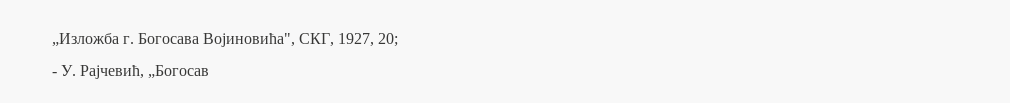„Изложба г. Богосава Војиновића", СКГ, 1927, 20;
- У. Рајчевић, „Богосав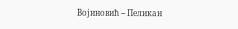Војиновић -- Пеликан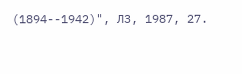(1894--1942)", ЛЗ, 1987, 27.